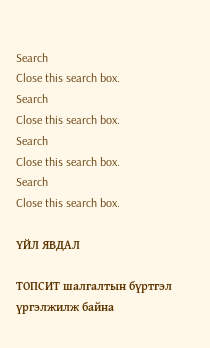Search
Close this search box.
Search
Close this search box.
Search
Close this search box.
Search
Close this search box.

ҮЙЛ ЯВДАЛ

ТОПСИТ шалгалтын бүртгэл үргэлжилж байна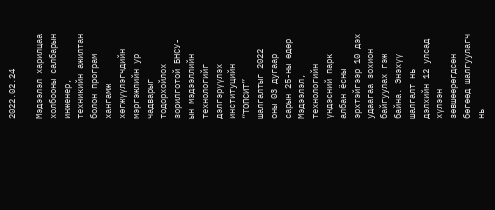2022.02.24

Мэдээлэл харилцаа холбооны салбарын инженер, техникийн ажилтан болон програм хангамж хөгжүүлэгчдийн мэргэжлийн ур чадварыг тодорхойлох зорилготой БНСУ-ын мэдээллийн технологийг дэлгэрүүлэх институцийн “ТОПСИТ” шалгалтыг 2022 оны 03 дугаар сарын 25-ны өдөр Мэдээлэл, технологийн үндэсний парк албан ёсны эрхтэйгээр 10 дэх удаагаа зохион байгуулах гэж байна. Энэхүү шалгалт нь дэлхийн 12 улсад хүлээн зөвшөөрөгдсөн бөгөөд шалгуулагч нь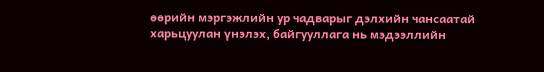өөрийн мэргэжлийн ур чадварыг дэлхийн чансаатай харьцуулан үнэлэх, байгууллага нь мэдээллийн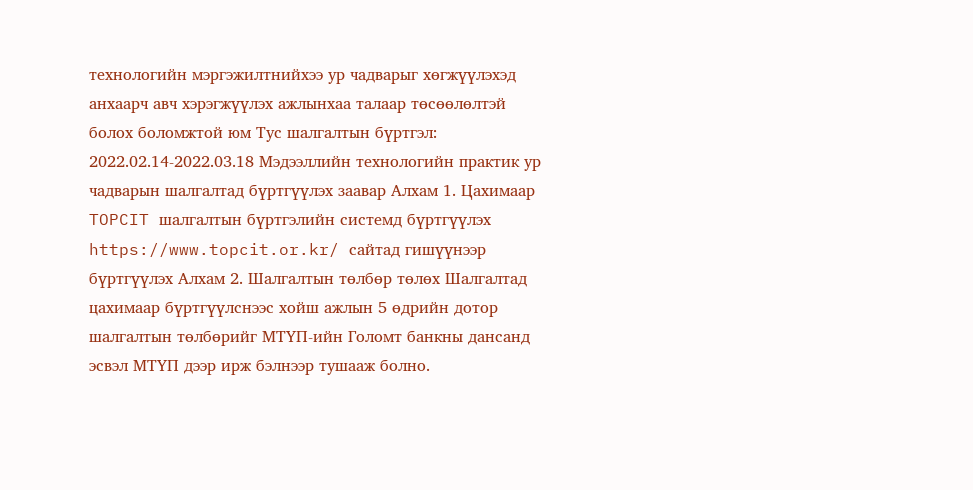технологийн мэргэжилтнийхээ ур чадварыг хөгжүүлэхэд анхаарч авч хэрэгжүүлэх ажлынхаа талаар төсөөлөлтэй болох боломжтой юм Тус шалгалтын бүртгэл: 2022.02.14-2022.03.18 Мэдээллийн технологийн практик ур чадварын шалгалтад бүртгүүлэх заавар Алхам 1. Цахимаар TOPCIT шалгалтын бүртгэлийн системд бүртгүүлэх https://www.topcit.or.kr/ сайтад гишүүнээр бүртгүүлэх Алхам 2. Шалгалтын төлбөр төлөх Шалгалтад цахимаар бүртгүүлснээс хойш ажлын 5 өдрийн дотор шалгалтын төлбөрийг МТҮП-ийн Голомт банкны дансанд эсвэл МТҮП дээр ирж бэлнээр тушааж болно.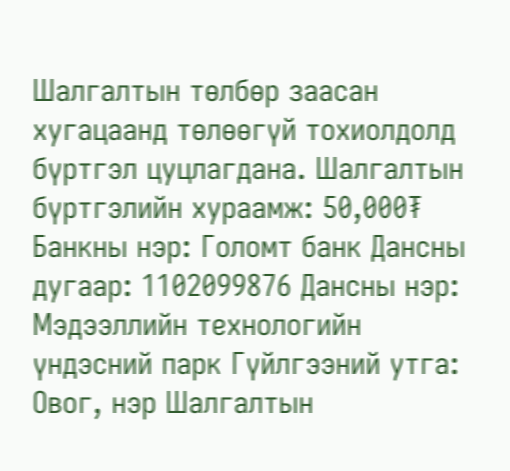Шалгалтын төлбөр заасан хугацаанд төлөөгүй тохиолдолд бүртгэл цуцлагдана. Шалгалтын бүртгэлийн хураамж: 50,000₮ Банкны нэр: Голомт банк Дансны дугаар: 1102099876 Дансны нэр: Мэдээллийн технологийн үндэсний парк Гүйлгээний утга: Овог, нэр Шалгалтын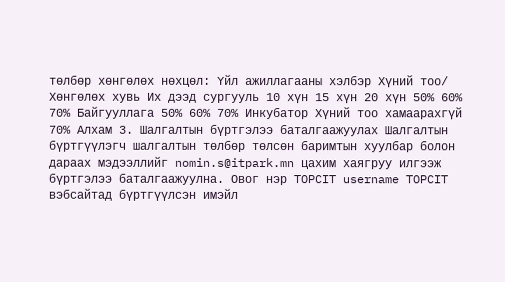төлбөр хөнгөлөх нөхцөл: Үйл ажиллагааны хэлбэр Хүний тоо/ Хөнгөлөх хувь Их дээд сургууль 10 хүн 15 хүн 20 хүн 50% 60% 70% Байгууллага 50% 60% 70% Инкубатор Хүний тоо хамаарахгүй 70% Алхам 3. Шалгалтын бүртгэлээ баталгаажуулах Шалгалтын бүртгүүлэгч шалгалтын төлбөр төлсөн баримтын хуулбар болон дараах мэдээллийг nomin.s@itpark.mn цахим хаягруу илгээж бүртгэлээ баталгаажуулна. Овог нэр TOPCIT username TOPCIT вэбсайтад бүртгүүлсэн имэйл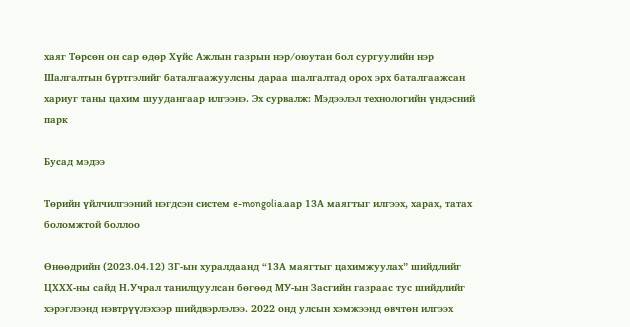хаяг Төрсөн он сар өдөр Хүйс Ажлын газрын нэр/оюутан бол сургуулийн нэр Шалгалтын бүртгэлийг баталгаажуулсны дараа шалгалтад орох эрх баталгаажсан хариуг таны цахим шуудангаар илгээнэ. Эх сурвалж: Мэдээлэл технологийн үндэсний парк

Бусад мэдээ

Төрийн үйлчилгээний нэгдсэн систем e-mongolia.аар 13А маягтыг илгээх, харах, татах боломжтой боллоо

Өнөөдрийн (2023.04.12) ЗГ-ын хуралдаанд “13А маягтыг цахимжуулах” шийдлийг ЦХХХ-ны сайд Н.Учрал танилцуулсан бөгөөд МУ-ын Засгийн газраас тус шийдлийг хэрэглээнд нэвтрүүлэхээр шийдвэрлэлээ. 2022 онд улсын хэмжээнд өвчтөн илгээх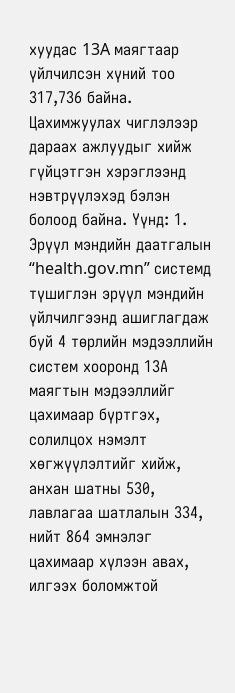хуудас 13A маягтаар үйлчилсэн хүний тоо 317,736 байна. Цахимжуулах чиглэлээр дараах ажлуудыг хийж гүйцэтгэн хэрэглээнд нэвтрүүлэхэд бэлэн болоод байна. Үүнд: 1. Эрүүл мэндийн даатгалын “health.gov.mn” системд түшиглэн эрүүл мэндийн үйлчилгээнд ашиглагдаж буй 4 төрлийн мэдээллийн систем хооронд 13А маягтын мэдээллийг цахимаар бүртгэх, солилцох нэмэлт хөгжүүлэлтийг хийж, анхан шатны 530, лавлагаа шатлалын 334, нийт 864 эмнэлэг цахимаар хүлээн авах, илгээх боломжтой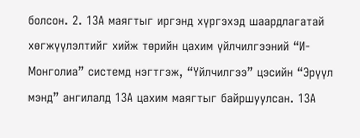болсон. 2. 13А маягтыг иргэнд хүргэхэд шаардлагатай хөгжүүлэлтийг хийж төрийн цахим үйлчилгээний “И-Монголиа” системд нэгтгэж, “Үйлчилгээ” цэсийн “Эрүүл мэнд” ангилалд 13А цахим маягтыг байршуулсан. 13А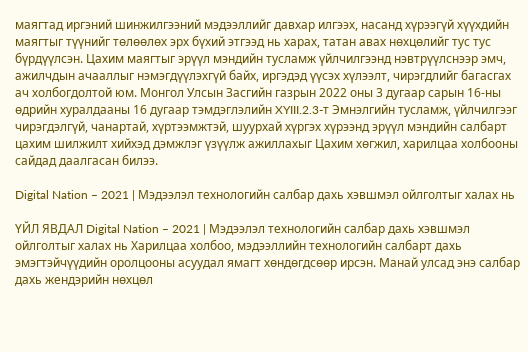маягтад иргэний шинжилгээний мэдээллийг давхар илгээх, насанд хүрээгүй хүүхдийн маягтыг түүнийг төлөөлөх эрх бүхий этгээд нь харах, татан авах нөхцөлийг тус тус бүрдүүлсэн. Цахим маягтыг эрүүл мэндийн тусламж үйлчилгээнд нэвтрүүлснээр эмч, ажилчдын ачааллыг нэмэгдүүлэхгүй байх, иргэдэд үүсэх хүлээлт, чирэгдлийг багасгах ач холбогдолтой юм. Монгол Улсын Засгийн газрын 2022 оны 3 дугаар сарын 16-ны өдрийн хуралдааны 16 дугаар тэмдэглэлийн XYIII.2.3-т Эмнэлгийн тусламж, үйлчилгээг чирэгдэлгүй, чанартай, хүртээмжтэй, шуурхай хүргэх хүрээнд эрүүл мэндийн салбарт цахим шилжилт хийхэд дэмжлэг үзүүлж ажиллахыг Цахим хөгжил, харилцаа холбооны сайдад даалгасан билээ.

Digital Nation – 2021 | Мэдээлэл технологийн салбар дахь хэвшмэл ойлголтыг халах нь

ҮЙЛ ЯВДАЛ Digital Nation – 2021 | Мэдээлэл технологийн салбар дахь хэвшмэл ойлголтыг халах нь Харилцаа холбоо, мэдээллийн технологийн салбарт дахь эмэгтэйчүүдийн оролцооны асуудал ямагт хөндөгдсөөр ирсэн. Манай улсад энэ салбар дахь жендэрийн нөхцөл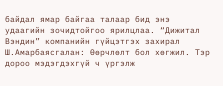байдал ямар байгаа талаар бид энэ удаагийн зочидтойгоо ярилцлаа. “Дижитал Вэндин” компанийн гүйцэтгэх захирал Ш.Амарбаясгалан: Өөрчлөлт бол хөгжил. Тэр дороо мэдэгдэхгүй ч үргэлж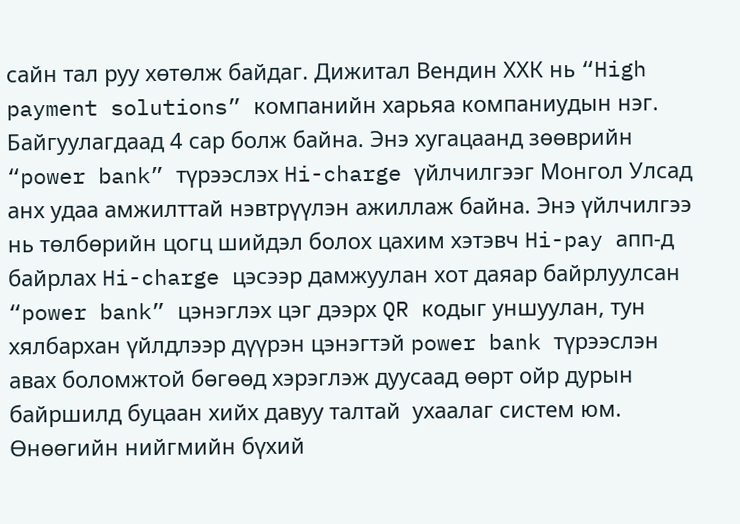сайн тал руу хөтөлж байдаг. Дижитал Вендин ХХК нь “High payment solutions” компанийн харьяа компаниудын нэг. Байгуулагдаад 4 сар болж байна. Энэ хугацаанд зөөврийн “power bank” түрээслэх Hi-charge үйлчилгээг Монгол Улсад анх удаа амжилттай нэвтрүүлэн ажиллаж байна. Энэ үйлчилгээ нь төлбөрийн цогц шийдэл болох цахим хэтэвч Hi-pay апп-д байрлах Hi-charge цэсээр дамжуулан хот даяар байрлуулсан “power bank” цэнэглэх цэг дээрх QR кодыг уншуулан, тун хялбархан үйлдлээр дүүрэн цэнэгтэй power bank түрээслэн авах боломжтой бөгөөд хэрэглэж дуусаад өөрт ойр дурын байршилд буцаан хийх давуу талтай  ухаалаг систем юм. Өнөөгийн нийгмийн бүхий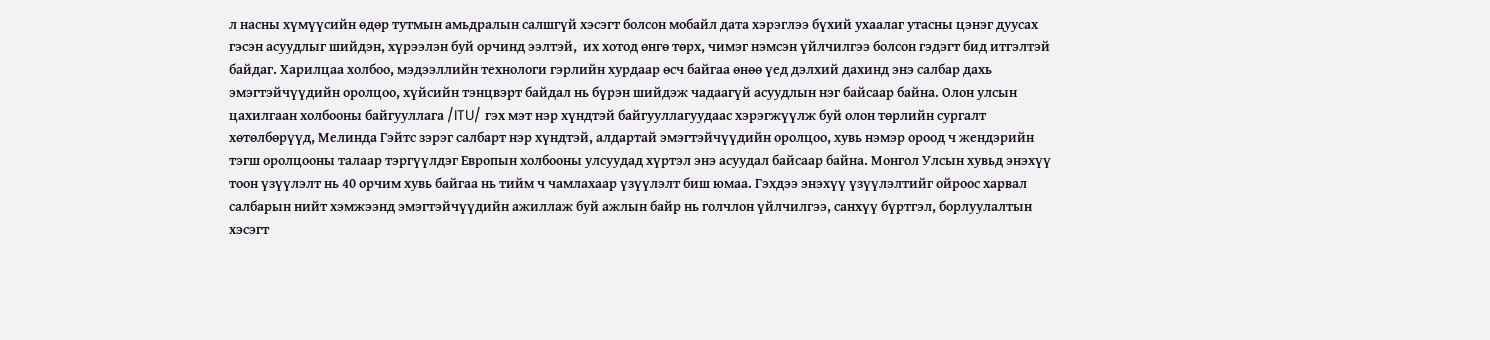л насны хүмүүсийн өдөр тутмын амьдралын салшгүй хэсэгт болсон мобайл дата хэрэглээ бүхий ухаалаг утасны цэнэг дуусах гэсэн асуудлыг шийдэн, хүрээлэн буй орчинд ээлтэй,  их хотод өнгө төрх, чимэг нэмсэн үйлчилгээ болсон гэдэгт бид итгэлтэй байдаг. Харилцаа холбоо, мэдээллийн технологи гэрлийн хурдаар өсч байгаа өнөө үед дэлхий дахинд энэ салбар дахь эмэгтэйчүүдийн оролцоо, хүйсийн тэнцвэрт байдал нь бүрэн шийдэж чадаагүй асуудлын нэг байсаар байна. Олон улсын цахилгаан холбооны байгууллага /ITU/ гэх мэт нэр хүндтэй байгууллагуудаас хэрэгжүүлж буй олон төрлийн сургалт хөтөлбөрүүд, Мелинда Гэйтс зэрэг салбарт нэр хүндтэй, алдартай эмэгтэйчүүдийн оролцоо, хувь нэмэр ороод ч жендэрийн тэгш оролцооны талаар тэргүүлдэг Европын холбооны улсуудад хүртэл энэ асуудал байсаар байна. Монгол Улсын хувьд энэхүү тоон үзүүлэлт нь 40 орчим хувь байгаа нь тийм ч чамлахаар үзүүлэлт биш юмаа. Гэхдээ энэхүү үзүүлэлтийг ойроос харвал  салбарын нийт хэмжээнд эмэгтэйчүүдийн ажиллаж буй ажлын байр нь голчлон үйлчилгээ, санхүү бүртгэл, борлуулалтын хэсэгт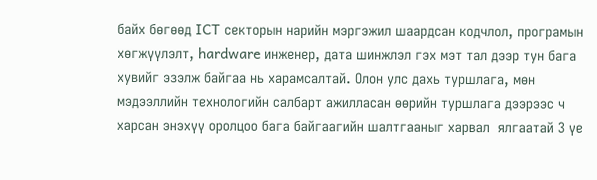байх бөгөөд ICT секторын нарийн мэргэжил шаардсан кодчлол, програмын хөгжүүлэлт, hardware инженер, дата шинжлэл гэх мэт тал дээр тун бага хувийг эзэлж байгаа нь харамсалтай. Олон улс дахь туршлага, мөн мэдээллийн технологийн салбарт ажилласан өөрийн туршлага дээрээс ч харсан энэхүү оролцоо бага байгаагийн шалтгааныг харвал  ялгаатай 3 үе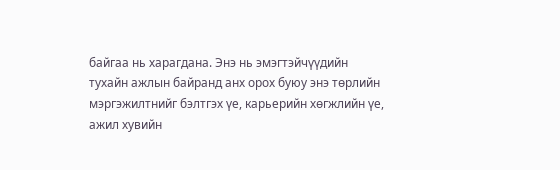байгаа нь харагдана. Энэ нь эмэгтэйчүүдийн тухайн ажлын байранд анх орох буюу энэ төрлийн мэргэжилтнийг бэлтгэх үе, карьерийн хөгжлийн үе, ажил хувийн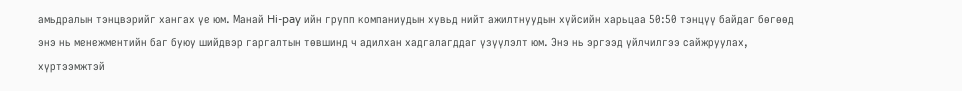амьдралын тэнцвэрийг хангах үе юм. Манай Hi-pay ийн групп компаниудын хувьд нийт ажилтнуудын хүйсийн харьцаа 50:50 тэнцүү байдаг бөгөөд энэ нь менежментийн баг буюу шийдвэр гаргалтын төвшинд ч адилхан хадгалагддаг үзүүлэлт юм. Энэ нь эргээд үйлчилгээ сайжруулах, хүртээмжтэй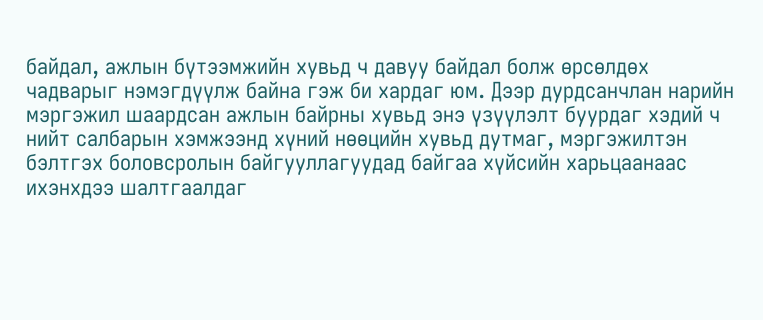байдал, ажлын бүтээмжийн хувьд ч давуу байдал болж өрсөлдөх чадварыг нэмэгдүүлж байна гэж би хардаг юм. Дээр дурдсанчлан нарийн мэргэжил шаардсан ажлын байрны хувьд энэ үзүүлэлт буурдаг хэдий ч нийт салбарын хэмжээнд хүний нөөцийн хувьд дутмаг, мэргэжилтэн бэлтгэх боловсролын байгууллагуудад байгаа хүйсийн харьцаанаас ихэнхдээ шалтгаалдаг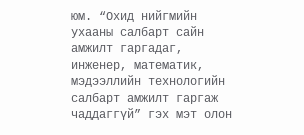юм. “Охид нийгмийн ухааны салбарт сайн амжилт гаргадаг, инженер, математик, мэдээллийн технологийн салбарт амжилт гаргаж чаддаггүй” гэх мэт олон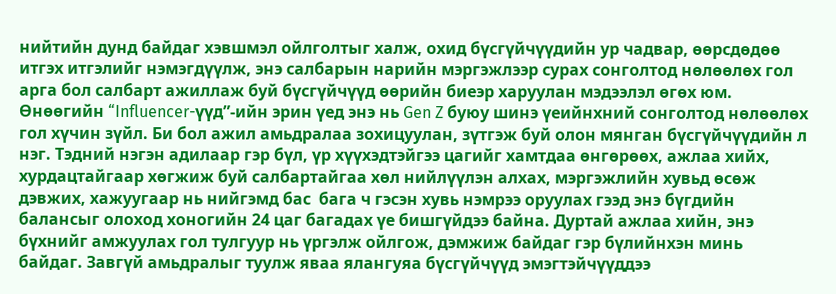нийтийн дунд байдаг хэвшмэл ойлголтыг халж, охид бүсгүйчүүдийн ур чадвар, өөрсдөдөө итгэх итгэлийг нэмэгдүүлж, энэ салбарын нарийн мэргэжлээр сурах сонголтод нөлөөлөх гол арга бол салбарт ажиллаж буй бүсгүйчүүд өөрийн биеэр харуулан мэдээлэл өгөх юм. Өнөөгийн “Influencer-үүд”-ийн эрин үед энэ нь Gen Z буюу шинэ үеийнхний сонголтод нөлөөлөх гол хүчин зүйл. Би бол ажил амьдралаа зохицуулан, зүтгэж буй олон мянган бүсгүйчүүдийн л нэг. Тэдний нэгэн адилаар гэр бүл, үр хүүхэдтэйгээ цагийг хамтдаа өнгөрөөх, ажлаа хийх, хурдацтайгаар хөгжиж буй салбартайгаа хөл нийлүүлэн алхах, мэргэжлийн хувьд өсөж дэвжих, хажуугаар нь нийгэмд бас  бага ч гэсэн хувь нэмрээ оруулах гээд энэ бүгдийн балансыг олоход хоногийн 24 цаг багадах үе бишгүйдээ байна. Дуртай ажлаа хийн, энэ бүхнийг амжуулах гол тулгуур нь үргэлж ойлгож, дэмжиж байдаг гэр бүлийнхэн минь байдаг. Завгүй амьдралыг туулж яваа ялангуяа бүсгүйчүүд эмэгтэйчүүддээ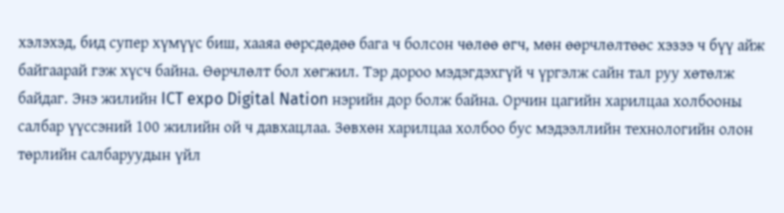хэлэхэд, бид супер хүмүүс биш, хааяа өөрсдөдөө бага ч болсон чөлөө өгч, мөн өөрчлөлтөөс хэзээ ч бүү айж байгаарай гэж хүсч байна. Өөрчлөлт бол хөгжил. Тэр дороо мэдэгдэхгүй ч үргэлж сайн тал руу хөтөлж байдаг. Энэ жилийн ICT expo Digital Nation нэрийн дор болж байна. Орчин цагийн харилцаа холбооны салбар үүссэний 100 жилийн ой ч давхацлаа. Зөвхөн харилцаа холбоо бус мэдээллийн технологийн олон төрлийн салбаруудын үйл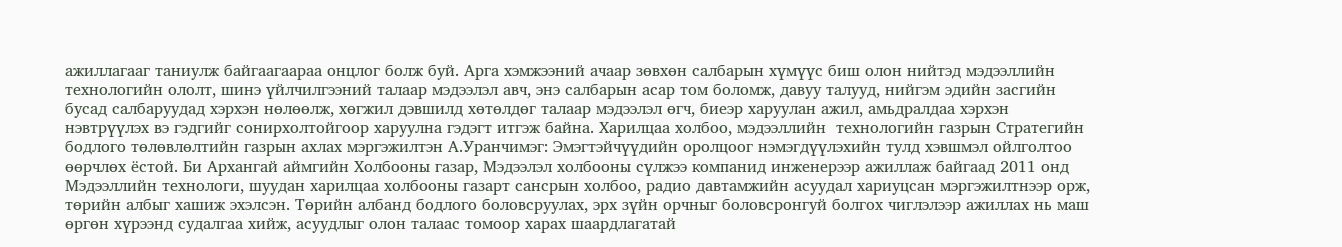ажиллагааг таниулж байгаагаараа онцлог болж буй. Арга хэмжээний ачаар зөвхөн салбарын хүмүүс биш олон нийтэд мэдээллийн технологийн ололт, шинэ үйлчилгээний талаар мэдээлэл авч, энэ салбарын асар том боломж, давуу талууд, нийгэм эдийн засгийн бусад салбаруудад хэрхэн нөлөөлж, хөгжил дэвшилд хөтөлдөг талаар мэдээлэл өгч, биеэр харуулан ажил, амьдралдаа хэрхэн нэвтрүүлэх вэ гэдгийг сонирхолтойгоор харуулна гэдэгт итгэж байна. Харилцаа холбоо, мэдээллийн  технологийн газрын Стратегийн бодлого төлөвлөлтийн газрын ахлах мэргэжилтэн А.Уранчимэг: Эмэгтэйчүүдийн оролцоог нэмэгдүүлэхийн тулд хэвшмэл ойлголтоо өөрчлөх ёстой. Би Архангай аймгийн Холбооны газар, Мэдээлэл холбооны сүлжээ компанид инженерээр ажиллаж байгаад 2011 онд Мэдээллийн технологи, шуудан харилцаа холбооны газарт сансрын холбоо, радио давтамжийн асуудал хариуцсан мэргэжилтнээр орж, төрийн албыг хашиж эхэлсэн. Төрийн албанд бодлого боловсруулах, эрх зүйн орчныг боловсронгуй болгох чиглэлээр ажиллах нь маш өргөн хүрээнд судалгаа хийж, асуудлыг олон талаас томоор харах шаардлагатай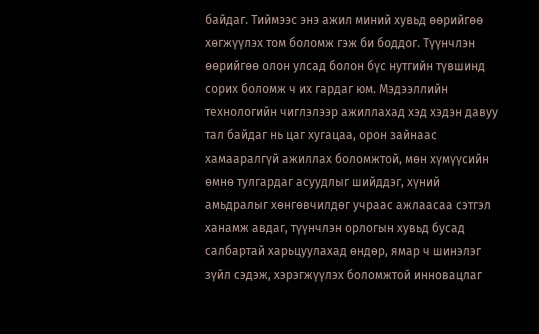байдаг. Тиймээс энэ ажил миний хувьд өөрийгөө хөгжүүлэх том боломж гэж би боддог. Түүнчлэн  өөрийгөө олон улсад болон бүс нутгийн түвшинд сорих боломж ч их гардаг юм. Мэдээллийн технологийн чиглэлээр ажиллахад хэд хэдэн давуу тал байдаг нь цаг хугацаа, орон зайнаас хамааралгүй ажиллах боломжтой, мөн хүмүүсийн өмнө тулгардаг асуудлыг шийддэг, хүний амьдралыг хөнгөвчилдөг учраас ажлаасаа сэтгэл ханамж авдаг, түүнчлэн орлогын хувьд бусад салбартай харьцуулахад өндөр, ямар ч шинэлэг зүйл сэдэж, хэрэгжүүлэх боломжтой инновацлаг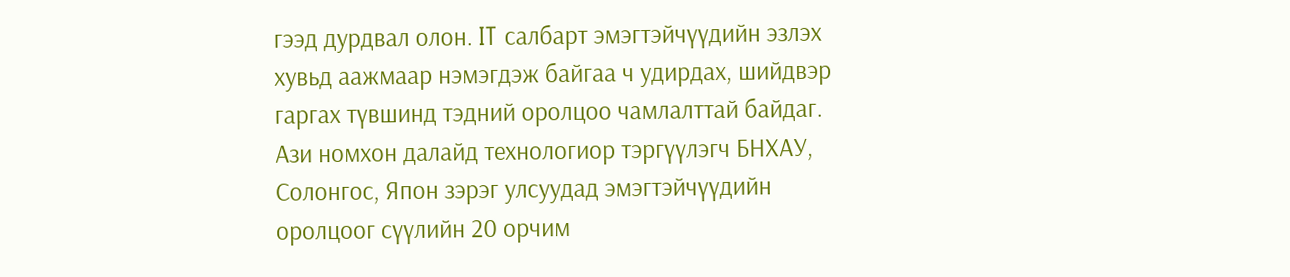гээд дурдвал олон. IT салбарт эмэгтэйчүүдийн эзлэх хувьд аажмаар нэмэгдэж байгаа ч удирдах, шийдвэр гаргах түвшинд тэдний оролцоо чамлалттай байдаг. Ази номхон далайд технологиор тэргүүлэгч БНХАУ, Солонгос, Япон зэрэг улсуудад эмэгтэйчүүдийн оролцоог сүүлийн 20 орчим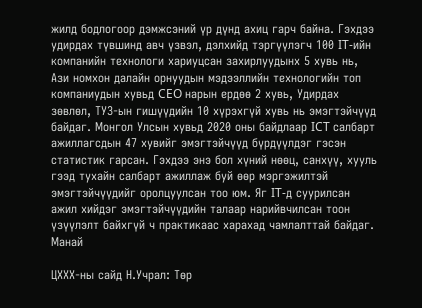жилд бодлогоор дэмжсэний үр дүнд ахиц гарч байна. Гэхдээ удирдах түвшинд авч үзвэл, дэлхийд тэргүүлэгч 100 IT-ийн компанийн технологи хариуцсан захирлуудынх 5 хувь нь, Ази номхон далайн орнуудын мэдээллийн технологийн топ компаниудын хувьд CEO нарын ердөө 2 хувь, Удирдах зөвлөл, ТУЗ-ын гишүүдийн 10 хүрэхгүй хувь нь эмэгтэйчүүд байдаг. Монгол Улсын хувьд 2020 оны байдлаар ICT салбарт ажиллагсдын 47 хувийг эмэгтэйчүүд бүрдүүлдэг гэсэн статистик гарсан. Гэхдээ энэ бол хүний нөөц, санхүү, хууль гээд тухайн салбарт ажиллаж буй өөр мэргэжилтэй эмэгтэйчүүдийг оролцуулсан тоо юм. Яг IT-д суурилсан ажил хийдэг эмэгтэйчүүдийн талаар нарийвчилсан тоон үзүүлэлт байхгүй ч практикаас харахад чамлалттай байдаг. Манай

ЦХХХ-ны сайд Н.Учрал: Төр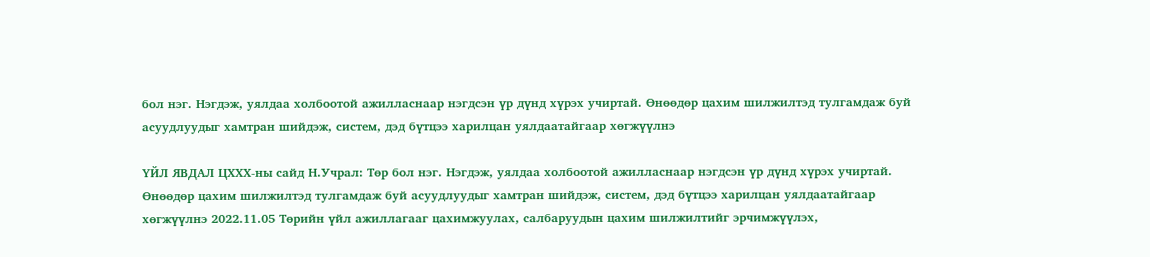бол нэг. Нэгдэж, уялдаа холбоотой ажилласнаар нэгдсэн үр дүнд хүрэх учиртай. Өнөөдөр цахим шилжилтэд тулгамдаж буй асуудлуудыг хамтран шийдэж, систем, дэд бүтцээ харилцан уялдаатайгаар хөгжүүлнэ

ҮЙЛ ЯВДАЛ ЦХХХ-ны сайд Н.Учрал: Төр бол нэг. Нэгдэж, уялдаа холбоотой ажилласнаар нэгдсэн үр дүнд хүрэх учиртай. Өнөөдөр цахим шилжилтэд тулгамдаж буй асуудлуудыг хамтран шийдэж, систем, дэд бүтцээ харилцан уялдаатайгаар хөгжүүлнэ 2022.11.05 Төрийн үйл ажиллагааг цахимжуулах, салбаруудын цахим шилжилтийг эрчимжүүлэх,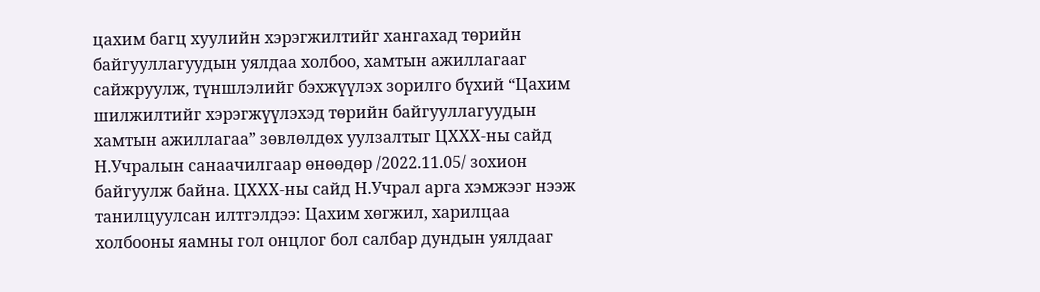цахим багц хуулийн хэрэгжилтийг хангахад төрийн байгууллагуудын уялдаа холбоо, хамтын ажиллагааг сайжруулж, түншлэлийг бэхжүүлэх зорилго бүхий “Цахим шилжилтийг хэрэгжүүлэхэд төрийн байгууллагуудын хамтын ажиллагаа” зөвлөлдөх уулзалтыг ЦХХХ-ны сайд Н.Учралын санаачилгаар өнөөдөр /2022.11.05/ зохион байгуулж байна. ЦХХХ-ны сайд Н.Учрал арга хэмжээг нээж танилцуулсан илтгэлдээ: Цахим хөгжил, харилцаа холбооны яамны гол онцлог бол салбар дундын уялдааг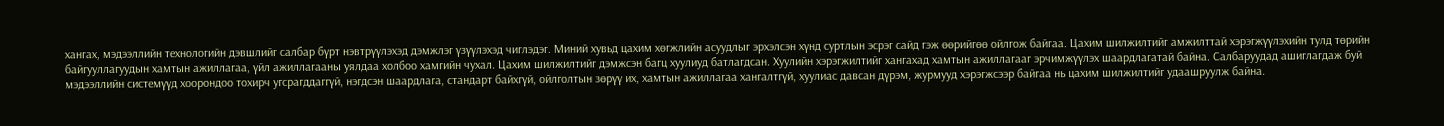хангах, мэдээллийн технологийн дэвшлийг салбар бүрт нэвтрүүлэхэд дэмжлэг үзүүлэхэд чиглэдэг. Миний хувьд цахим хөгжлийн асуудлыг эрхэлсэн хүнд суртлын эсрэг сайд гэж өөрийгөө ойлгож байгаа. Цахим шилжилтийг амжилттай хэрэгжүүлэхийн тулд төрийн байгууллагуудын хамтын ажиллагаа, үйл ажиллагааны уялдаа холбоо хамгийн чухал. Цахим шилжилтийг дэмжсэн багц хуулиуд батлагдсан. Хуулийн хэрэгжилтийг хангахад хамтын ажиллагааг эрчимжүүлэх шаардлагатай байна. Салбаруудад ашиглагдаж буй мэдээллийн системүүд хоорондоо тохирч угсрагддаггүй, нэгдсэн шаардлага, стандарт байхгүй, ойлголтын зөрүү их, хамтын ажиллагаа хангалтгүй, хуулиас давсан дүрэм, журмууд хэрэгжсээр байгаа нь цахим шилжилтийг удаашруулж байна.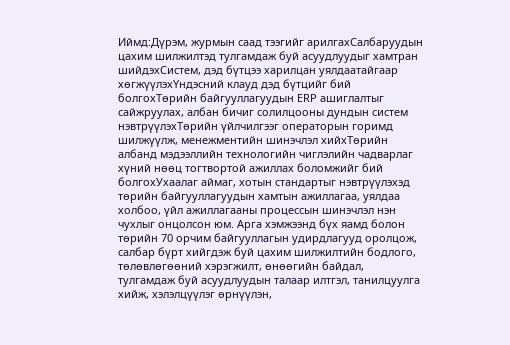Иймд:Дүрэм, журмын саад тээгийг арилгахСалбаруудын цахим шилжилтэд тулгамдаж буй асуудлуудыг хамтран шийдэхСистем, дэд бүтцээ харилцан уялдаатайгаар хөгжүүлэхҮндэсний клауд дэд бүтцийг бий болгохТөрийн байгууллагуудын ERP ашиглалтыг сайжруулах, албан бичиг солилцооны дундын систем нэвтрүүлэхТөрийн үйлчилгээг операторын горимд шилжүүлж, менежментийн шинэчлэл хийхТөрийн албанд мэдээллийн технологийн чиглэлийн чадварлаг хүний нөөц тогтвортой ажиллах боломжийг бий болгохУхаалаг аймаг, хотын стандартыг нэвтрүүлэхэд төрийн байгууллагуудын хамтын ажиллагаа, уялдаа холбоо, үйл ажиллагааны процессын шинэчлэл нэн чухлыг онцолсон юм. Арга хэмжээнд бүх яамд болон төрийн 70 орчим байгууллагын удирдлагууд оролцож, салбар бүрт хийгдэж буй цахим шилжилтийн бодлого, төлөвлөгөөний хэрэгжилт, өнөөгийн байдал, тулгамдаж буй асуудлуудын талаар илтгэл, танилцуулга хийж, хэлэлцүүлэг өрнүүлэн,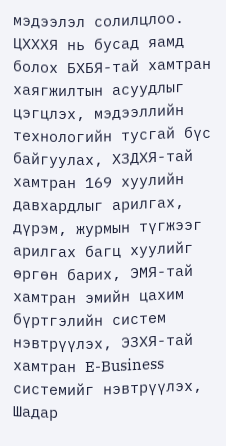мэдээлэл солилцлоо.  ЦХХХЯ нь бусад яамд болох БХБЯ-тай хамтран хаягжилтын асуудлыг цэгцлэх, мэдээллийн технологийн тусгай бүс байгуулах, ХЗДХЯ-тай хамтран 169 хуулийн давхардлыг арилгах, дүрэм, журмын түгжээг арилгах багц хуулийг өргөн барих, ЭМЯ-тай хамтран эмийн цахим бүртгэлийн систем нэвтрүүлэх, ЭЗХЯ-тай хамтран E-Business системийг нэвтрүүлэх, Шадар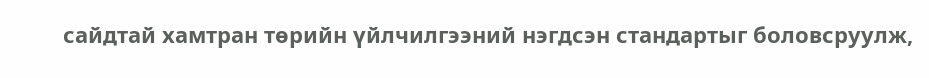сайдтай хамтран төрийн үйлчилгээний нэгдсэн стандартыг боловсруулж,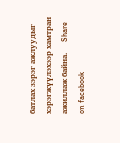батлах зэрэг ажлуудыг хэрэгжүүлэхээр хамтран ажиллаж байна.     Share on facebook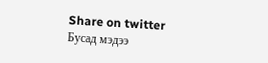Share on twitter Бусад мэдээ